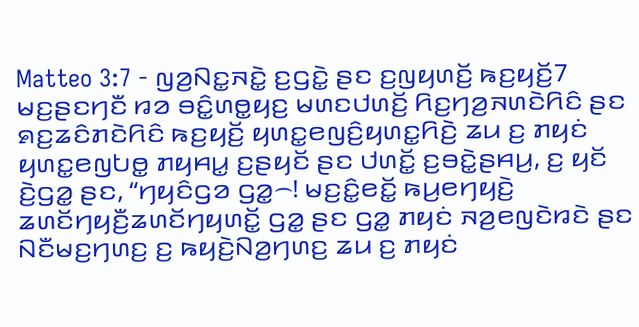Matteo 3:7 - ꤜꤤ꤬ꤡꤢ꤭ꤏꤢꤧ꤭ ꤢ꤬ꤞꤢꤧ꤭ ꤔꤢ ꤢ꤬ꤜꤟꤛꤢꤩ꤬ ꤒꤢ꤬ꤟꤢꤩ꤬7 ꤗꤢ꤬ꤔꤢꤚꤢꤪ ꤙꤤ ꤋꤢꤨ꤭ꤛꤥ꤭ꤟꤢ꤬ ꤗꤛꤢꤓꤛꤢꤩ꤬ ꤖꤢ꤬ꤚꤤ꤬ꤏꤛꤢꤧꤖꤢꤨ ꤔꤢ ꤎꤢ꤬ꤘꤢꤨꤊꤢꤧꤖꤢꤨ ꤒꤢ꤬ꤟꤢꤩ꤬ ꤟꤛꤢ꤭ꤕꤜꤢꤨ꤬ꤟꤛꤢ꤭ꤖꤢꤧ꤬ ꤘꤣ ꤢ꤬ ꤊꤟꤢꤦ ꤟꤛꤢ꤭ꤕꤜꤝꤥ꤭ ꤊꤟꤌꤣ꤭ ꤢ꤬ꤔꤟꤢꤩ ꤔꤢ ꤓꤛꤢꤩ꤭ ꤢ꤬ꤋꤢꤧ꤭ꤔꤌꤣ꤬, ꤢ꤬ ꤟꤢꤩ ꤢꤧ꤬ꤞꤤ꤭ ꤔꤢ, “ꤚꤟꤢꤨꤞꤤ ꤞꤤ꤭꤮! ꤗꤢ꤬ꤢꤨ꤭ꤕꤢꤩ꤭ ꤒꤣ꤬ꤕꤚꤟꤢꤧ꤬ ꤘꤛꤢꤩꤚꤟꤢꤪ꤬ꤘꤛꤢꤩꤚꤟꤛꤢꤩ꤭ ꤞꤤ꤭ ꤔꤢ ꤞꤤ꤭ ꤊꤟꤢꤦ ꤏꤤ꤬ꤕꤜꤢꤧꤙꤢꤧ ꤔꤢ ꤡꤢꤪꤗꤢ꤬ꤚꤛꤢ꤬ ꤢ꤬ ꤒꤟꤢꤧ꤬ꤡꤤ꤬ꤚꤛꤢ꤬ ꤘꤣ ꤢ꤬ ꤊꤟꤢꤦ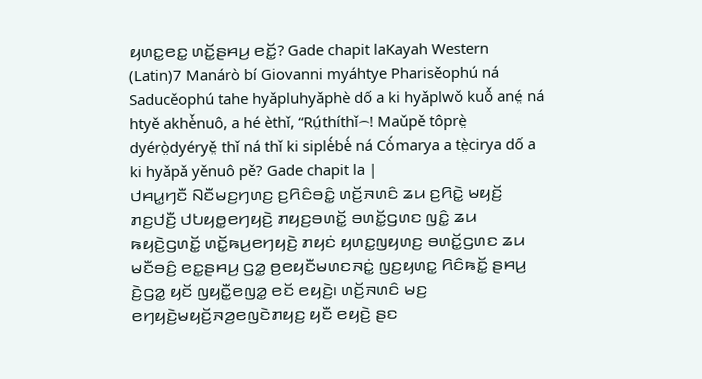ꤟꤛꤢ꤭ꤕꤢ꤭ ꤛꤢꤩ꤭ꤔꤌꤣ꤬ ꤕꤢꤩ꤭? Gade chapit laKayah Western (Latin)7 Manárò bí Giovanni myáhtye Pharisěophú ná Saducěophú tahe hyǎpluhyǎphè dố a ki hyǎplwǒ kuô̌ ané̤ ná htyě akhè̌nuô, a hé èthǐ, “Rṳ́thíthǐ꤮! Maǔpě tôprè̤ dyérò̤dyéryě̤ thǐ ná thǐ ki siplè́bè́ ná Cò́marya a tè̤cirya dố a ki hyǎpǎ yěnuô pě? Gade chapit la |
ꤓꤌꤣ꤭ꤚꤢꤪ ꤡꤢꤪꤗꤢ꤬ꤚꤛꤢ꤬ ꤢ꤬ꤖꤢꤨꤋꤢꤨ꤭ ꤛꤢꤩ꤬ꤏꤛꤢꤨ ꤘꤣ ꤢ꤬ꤖꤢꤧ꤭ ꤗꤟꤢꤩ꤬ ꤊꤢ꤬ꤓꤢꤪ꤬ ꤓꤝꤟꤥ꤭ꤕꤚꤟꤢꤧ꤬ ꤊꤟꤢ꤬ꤋꤛꤢꤩ꤭ ꤋꤛꤢꤩ꤭ꤞꤛꤢ ꤜꤢꤨ꤭ ꤘꤣ ꤒꤟꤢꤧ꤬ꤞꤛꤢꤩ꤭ ꤛꤢꤩ꤭ꤒꤣ꤬ꤕꤚꤟꤢꤧ꤬ ꤊꤟꤢꤦ ꤟꤛꤢ꤭ꤜꤟꤛꤢ꤬ ꤋꤛꤢꤩ꤭ꤞꤛꤢ ꤘꤣ ꤗꤢꤪꤋꤢꤨ꤬ ꤕꤢ꤭ꤔꤌꤣ꤬ ꤞꤤ꤭ ꤥ꤬ꤕꤟꤢꤪꤗꤛꤢꤏꤢꤦ꤭ ꤜꤢ꤬ꤟꤛꤢ꤭ ꤖꤢꤨꤒꤢꤩ꤭ ꤔꤌꤣ꤬ ꤢꤧ꤬ꤞꤤ꤭ ꤟꤢꤩ ꤜꤟꤢꤪ꤭ꤕꤜꤤ꤭ ꤕꤢꤩ ꤕꤟꤢꤧ꤬꤯ ꤛꤢꤩ꤬ꤏꤛꤢꤨ ꤗꤢ꤬ ꤕꤚꤟꤢꤧ꤬ꤗꤟꤢꤩ꤬ꤏꤤ꤬ꤕꤜꤢꤧꤊꤟꤢ꤬ ꤟꤢꤪ ꤕꤟꤢꤧ꤬ ꤔꤢ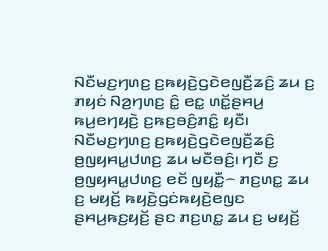ꤡꤢꤪꤗꤢ꤬ꤚꤛꤢ꤬ ꤢ꤬ꤒꤟꤢꤧ꤬ꤞꤢꤧꤕꤜꤢꤪ꤬ꤘꤢꤨ꤬ ꤘꤣ ꤢ꤬ ꤊꤟꤢꤦ ꤡꤤ꤬ꤚꤛꤢ꤬ ꤢꤨ꤭ ꤕꤢ꤭ ꤛꤢꤩ꤭ꤔꤌꤣ꤬ ꤒꤣ꤬ꤕꤚꤟꤢꤧ꤬ ꤢ꤬ꤒꤢ꤬ꤋꤢꤨ꤬ꤊꤢꤨ꤭ ꤟꤢꤪ꤯
ꤡꤢꤪꤗꤢ꤬ꤚꤛꤢ꤬ ꤢ꤬ꤒꤟꤢꤧ꤬ꤞꤢꤧꤕꤜꤢꤪ꤬ꤘꤢꤨ꤬ ꤥ꤬ꤜꤟꤌꤣ꤭ꤓꤛꤢ꤬ ꤘꤣ ꤗꤢꤪꤋꤢꤨ꤬꤯ ꤚꤢꤪ ꤢ꤬ ꤥ꤬ꤜꤟꤌꤣ꤭ꤓꤛꤢ꤬ ꤕꤢꤩ ꤜꤟꤢꤪ꤭꤮ ꤊꤢ꤬ꤛꤢ꤭ ꤘꤣ ꤢ꤬ ꤗꤟꤢꤩ꤬ ꤒꤟꤢꤧ꤬ꤞꤢꤦꤒꤟꤢꤧ꤬ꤕꤜꤢ ꤔꤌꤣ꤬ꤒꤢ꤬ꤟꤢꤩ꤬ ꤔꤢ ꤊꤢ꤬ꤛꤢ꤭ ꤘꤣ ꤢ꤬ ꤗꤟꤢꤩ꤬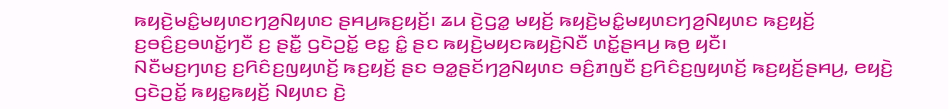ꤒꤟꤢꤧ꤬ꤗꤢꤨ꤭ꤗꤟꤛꤢꤚꤤ꤬ꤡꤟꤛꤢ ꤔꤌꤣ꤬ꤒꤢ꤬ꤟꤢꤩ꤬꤯ ꤘꤣ ꤢꤧ꤬ꤞꤤ꤭ ꤗꤟꤢꤩ꤬ ꤒꤟꤢꤧ꤬ꤗꤢꤨ꤭ꤗꤟꤛꤢꤚꤤ꤬ꤡꤟꤛꤢ ꤒꤢ꤬ꤟꤢꤩ꤬ ꤢ꤬ꤋꤢꤨ꤬ꤢ꤬ꤋꤛꤢꤩ꤭ꤚꤢꤪ ꤢ꤬ ꤔꤢꤪ꤭ ꤞꤢꤧꤑꤢꤩ꤭ ꤕꤢ꤭ ꤢꤨ꤭ ꤔꤢ ꤒꤟꤢꤧ꤬ꤗꤟꤢꤒꤟꤢꤧ꤬ꤡꤢꤪ ꤛꤢꤩ꤭ꤔꤌꤣ꤬ ꤒꤥ꤬ ꤟꤢꤪ꤯
ꤡꤢꤪꤗꤢ꤬ꤚꤛꤢ꤬ ꤢ꤬ꤖꤢꤨꤢ꤬ꤜꤟꤛꤢꤩ꤬ ꤒꤢ꤬ꤟꤢꤩ꤬ ꤔꤢ ꤋꤤ꤭ꤔꤢꤩꤚꤤ꤬ꤡꤟꤛꤢ ꤋꤢꤨ꤬ꤊꤜꤢꤪ ꤢ꤬ꤖꤢꤨꤢ꤬ꤜꤟꤛꤢꤩ꤬ ꤒꤢ꤬ꤟꤢꤩ꤬ꤔꤌꤣ꤬, ꤕꤟꤢꤧ꤬ ꤞꤢꤧꤑꤢꤩ꤭ ꤒꤟꤢ꤭ꤒꤟꤢꤩ꤬ ꤡꤟꤛꤢ ꤢꤧ꤬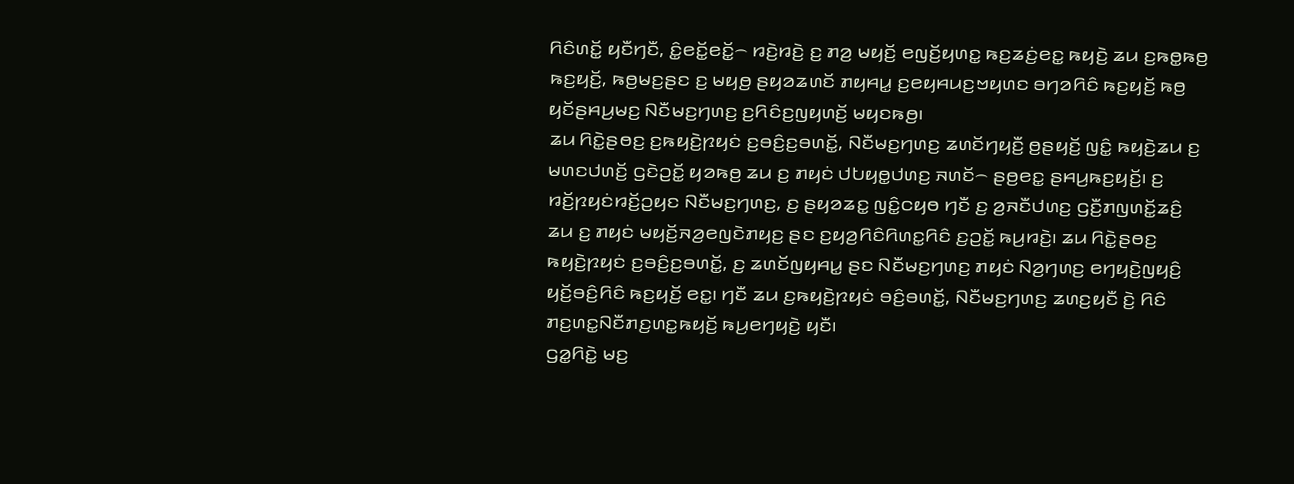ꤖꤢꤨꤛꤢꤩ꤭ ꤟꤢꤪꤚꤢꤪ, ꤢꤨ꤭ꤕꤢꤩ꤭ꤕꤢꤩ꤭꤮ ꤙꤢꤧ꤬ꤙꤢꤧ꤬ ꤢ꤬ ꤊꤤ꤬ ꤗꤟꤢꤩ꤬ ꤕꤜꤢꤩ꤬ꤟꤛꤢ꤭ ꤒꤢ꤬ꤘꤢꤦ꤬ꤕꤢ꤭ ꤒꤟꤢꤧ꤬ ꤘꤣ ꤢ꤬ꤒꤥ꤭ꤒꤥ꤬ ꤒꤢ꤬ꤟꤢꤩ꤬, ꤒꤥ꤬ꤗꤢ꤬ꤔꤢ ꤢ꤬ ꤗꤟꤥ꤬ ꤔꤟꤤꤘꤛꤢꤩ ꤊꤟꤌꤣ꤭ ꤢ꤬ꤕꤟꤌꤣꤢ꤬ꤠꤟꤛꤢ ꤋꤚꤤꤖꤢꤨ ꤒꤢ꤬ꤟꤢꤩ꤬ ꤒꤥ꤬ ꤟꤢꤩꤔꤌꤣ꤬ꤗꤢ꤬ ꤡꤢꤪꤗꤢ꤬ꤚꤛꤢ꤬ ꤢ꤬ꤖꤢꤨꤢ꤬ꤜꤟꤛꤢꤩ꤬ ꤗꤟꤢꤒꤥ꤬꤯
ꤘꤣ ꤖꤢꤧ꤭ꤔꤥꤢ꤬ ꤢ꤬ꤒꤟꤢꤧ꤬ꤐꤟꤢꤦ ꤢ꤬ꤋꤢꤨ꤬ꤢ꤬ꤋꤛꤢꤩ꤭, ꤡꤢꤪꤗꤢ꤬ꤚꤛꤢ꤬ ꤘꤛꤢꤩꤚꤟꤢꤪ꤬ ꤥ꤬ꤔꤟꤢꤩ꤬ ꤜꤢꤨ꤭ ꤒꤟꤢꤧ꤬ꤘꤣ ꤢ꤬ ꤗꤛꤢꤓꤛꤢꤩ꤬ ꤞꤢꤧꤑꤢꤩ꤭ ꤟꤤꤒꤥ꤬ ꤘꤣ ꤢ꤬ ꤊꤟꤢꤦ ꤓꤝꤟꤥ꤭ꤓꤛꤢ꤬ ꤏꤛꤢꤩ꤮ ꤔꤥ꤬ꤕꤢ꤭ ꤔꤌꤣ꤬ꤒꤢ꤬ꤟꤢꤩ꤬꤯ ꤢ꤬ ꤙꤢꤩ꤬ꤐꤟꤢꤦꤙꤢꤩ꤬ꤑꤟꤢ ꤡꤢꤪꤗꤢ꤬ꤚꤛꤢ꤬, ꤢ꤬ ꤔꤟꤤꤘꤢ꤭ ꤜꤢꤨ꤭ꤍꤟꤥ ꤚꤢꤪ ꤢ꤬ ꤤ꤬ꤏꤢꤪꤓꤛꤢ꤬ ꤞꤢꤪ꤬ꤊꤜꤛꤢꤩ꤭ꤘꤢꤨ꤬ ꤘꤣ ꤢ꤬ ꤊꤟꤢꤦ ꤗꤟꤢꤩ꤬ꤏꤤ꤬ꤕꤜꤢꤧꤊꤟꤢ꤬ ꤔꤢ ꤢ꤬ꤟꤤ꤬ꤖꤢꤨꤖꤛꤢ꤭ꤖꤢꤨ ꤢ꤬ꤑꤢꤩ꤭ ꤒꤣ꤬ꤙꤢꤧ꤬꤯ ꤘꤣ ꤖꤢꤧ꤭ꤔꤥꤢ꤬ ꤒꤟꤢꤧ꤬ꤐꤟꤢꤦ ꤢ꤬ꤋꤢꤨ꤬ꤢ꤬ꤋꤛꤢꤩ꤭, ꤢ꤬ ꤘꤛꤢꤩꤜꤟꤌꤣ꤭ ꤔꤢ ꤡꤢꤪꤗꤢ꤬ꤚꤛꤢ꤬ ꤊꤟꤢꤦ ꤡꤤ꤬ꤚꤛꤢ꤬ ꤕꤚꤟꤢꤧ꤬ꤜꤟꤢꤨ꤬ ꤟꤢꤩ꤬ꤋꤢꤨ꤬ꤖꤢꤨ ꤒꤢ꤬ꤟꤢꤩ꤬ ꤕꤢ꤭꤯ ꤚꤢꤪ ꤘꤣ ꤢ꤬ꤒꤟꤢꤧ꤬ꤐꤟꤢꤦ ꤋꤢꤨ꤬ꤋꤛꤢꤩ꤭, ꤡꤢꤪꤗꤢ꤬ꤚꤛꤢ꤬ ꤘꤛꤢ꤬ꤟꤢꤪ ꤢꤧ꤬ ꤖꤢꤨ ꤊꤢ꤬ꤛꤢ꤭ꤡꤢꤪꤊꤢ꤬ꤛꤢ꤭ꤒꤟꤢꤩ꤬ ꤒꤣ꤬ꤕꤚꤟꤢꤧ꤬ ꤟꤢꤪ꤯
ꤞꤤ꤭ꤖꤢꤧ꤭ ꤗꤢ꤬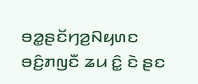ꤋꤤ꤭ꤔꤢꤩꤚꤤ꤬ꤡꤟꤛꤢ ꤋꤢꤨ꤬ꤊꤜꤢꤪ ꤘꤣ ꤢꤨ꤭ ꤢꤧ ꤔꤢ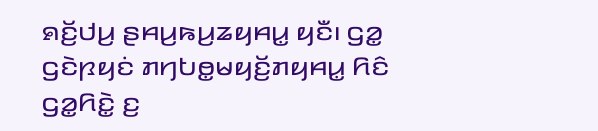ꤎꤢꤩ꤬ꤓꤣ꤬ ꤔꤌꤣ꤬ꤒꤣ꤬ꤘꤟꤌꤣ꤭ ꤟꤢꤪ꤯ ꤞꤤ꤭ ꤞꤢꤧꤐꤟꤢꤦ ꤊꤚꤝꤥ꤭ꤗꤟꤢꤩ꤬ꤊꤟꤌꤣ꤭ ꤖꤢꤨ ꤞꤤ꤭ꤖꤢꤧ꤭ ꤢ꤬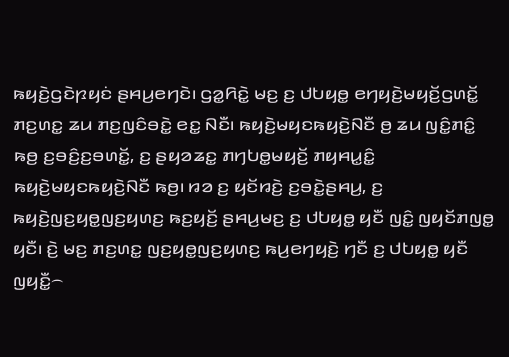ꤒꤟꤢꤧ꤬ꤞꤢꤧꤐꤟꤢꤦ ꤔꤌꤣ꤬ꤕꤚꤢꤧ꤯ ꤞꤤ꤭ꤖꤢꤧ꤭ ꤗꤢ꤬ ꤢ꤬ ꤓꤝꤟꤥ꤭ ꤕꤚꤟꤢꤧ꤬ꤗꤟꤢꤩ꤬ꤞꤛꤢꤩ꤭ ꤊꤢ꤬ꤛꤢ꤭ ꤘꤣ ꤊꤢ꤬ꤜꤢꤨꤋꤢꤧ꤭ ꤕꤢ꤭ ꤡꤢꤪ꤯ ꤒꤟꤢꤧ꤬ꤗꤟꤢꤒꤟꤢꤧ꤬ꤡꤢꤪ ꤥ꤬ ꤘꤣ ꤜꤢꤨ꤭ꤊꤢꤨ꤭ ꤒꤥ꤬ ꤢ꤬ꤋꤢꤨ꤬ꤢ꤬ꤋꤛꤢꤩ꤭, ꤢ꤬ ꤔꤟꤤꤘꤢ꤭ ꤊꤚꤝꤥ꤭ꤗꤟꤢꤩ꤬ ꤊꤟꤌꤣ꤭ꤢꤨ꤭ ꤒꤟꤢꤧ꤬ꤗꤟꤢꤒꤟꤢꤧ꤬ꤡꤢꤪ ꤒꤥ꤬꤯ ꤙꤤ ꤢ꤬ ꤟꤢꤩꤙꤢꤧ꤬ ꤢ꤬ꤋꤢꤧ꤭ꤔꤌꤣ꤬, ꤢ꤬ ꤒꤟꤢꤧ꤬ꤜꤢ꤬ꤟꤥ꤭ꤜꤢ꤬ꤟꤛꤢ꤬ ꤒꤢ꤬ꤟꤢꤩ꤬ ꤔꤌꤣ꤬ꤗꤢ꤬ ꤢ꤬ ꤓꤝꤟꤥ꤭ ꤟꤢꤪ ꤜꤢꤨ꤭ ꤜꤟꤢꤩꤊꤜꤥ꤭ ꤟꤢꤪ꤯ ꤢꤧ꤬ ꤗꤢ꤬ ꤊꤢ꤬ꤛꤢ꤭ ꤜꤢ꤬ꤟꤥ꤭ꤜꤢ꤬ꤟꤛꤢ꤬ ꤒꤣ꤬ꤕꤚꤟꤢꤧ꤬ ꤚꤢꤪ ꤢ꤬ ꤓꤝꤟꤥ꤭ ꤟꤢꤪ ꤜꤟꤢꤪ꤭꤮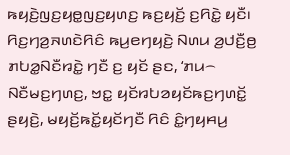ꤒꤟꤢꤧ꤬ꤜꤢ꤬ꤟꤥ꤭ꤜꤢ꤬ꤟꤛꤢ꤬ ꤒꤢ꤬ꤟꤢꤩ꤬ ꤢ꤬ꤖꤢꤧ꤭ ꤟꤢꤪ꤯
ꤖꤢ꤬ꤚꤤ꤬ꤏꤛꤢꤧꤖꤢꤨ ꤒꤣ꤬ꤕꤚꤟꤢꤧ꤬ ꤡꤛꤣ ꤤ꤬ꤓꤢꤪ꤬ꤥ꤬ ꤊꤝꤤ꤭ꤡꤢꤪꤙꤢꤧ꤭ ꤚꤢꤪ ꤢ꤬ ꤟꤢꤩ ꤔꤢ, ‘ꤊꤣ꤮ ꤡꤢꤪꤗꤢ꤬ꤚꤛꤢ꤬, ꤠꤢ꤭ ꤟꤢꤩꤙꤝꤤꤟꤢꤩꤒꤢ꤬ꤚꤛꤢꤩ꤭ ꤔꤟꤢꤧ꤬, ꤗꤟꤢꤩ꤬ꤒꤢꤩ꤭ꤟꤢꤩꤚꤢꤪ ꤖꤢꤨ ꤢꤨ꤭ꤚꤟꤌꤣ꤬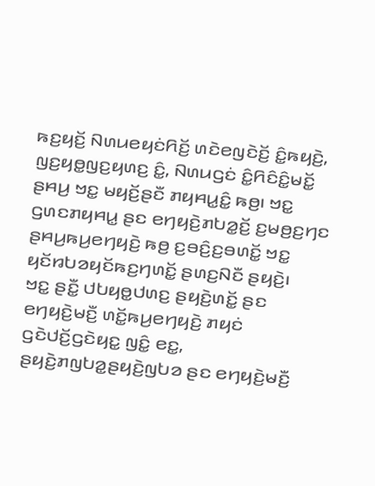ꤒꤢ꤬ꤟꤢꤩ꤬ ꤡꤛꤣꤕꤟꤢꤦꤖꤢꤩ꤬ ꤛꤢꤧꤕꤜꤢꤧꤢꤩ꤬ ꤢꤨ꤭ꤒꤟꤢꤧ꤬, ꤜꤢ꤬ꤟꤥ꤭ꤜꤢ꤬ꤟꤛꤢ꤬ ꤢꤨ꤭, ꤡꤛꤣꤞꤢꤦ ꤢꤨ꤭ꤖꤢꤨꤢꤨ꤭ꤗꤢꤩ꤭ ꤔꤌꤣ꤬ ꤠꤢ꤭ ꤗꤟꤢꤩ꤬ꤔꤢꤪ ꤊꤟꤌꤣ꤭ꤢꤨ꤭ ꤒꤥ꤬꤯ ꤠꤢ꤭ ꤞꤛꤢꤊꤟꤌꤣ꤭ ꤔꤢ ꤕꤚꤟꤢꤧ꤬ꤊꤝꤤ꤭ꤢꤩ꤬ ꤢ꤬ꤗꤥ꤬ꤢ꤬ꤚꤢ ꤔꤌꤣ꤬ꤒꤣ꤬ꤕꤚꤟꤢꤧ꤬ ꤒꤥ꤬ ꤢ꤬ꤋꤢꤨ꤬ꤢ꤬ꤋꤛꤢꤩ꤭ ꤠꤢ꤭ ꤟꤢꤩꤙꤝꤤꤟꤢꤩꤒꤢ꤬ꤚꤛꤢꤩ꤭ ꤔꤛꤢ꤬ꤡꤢꤪ ꤔꤟꤢꤧ꤬꤯
ꤠꤢ꤭ ꤔꤢꤪ꤭ ꤓꤝꤟꤥ꤭ꤓꤛꤢ꤬ ꤔꤟꤢꤧ꤬ꤛꤢꤩ꤭ ꤔꤢ ꤕꤚꤟꤢꤧ꤬ꤗꤢꤪ꤬ ꤛꤢꤩ꤭ꤒꤣ꤬ꤕꤚꤟꤢꤧ꤬ ꤊꤟꤢꤦ ꤞꤢꤧꤓꤢꤩ꤬ꤞꤢꤧꤟꤢ꤭ ꤜꤢꤨ꤭ ꤕꤢ꤭, ꤔꤟꤢꤧ꤬ꤊꤜꤝꤤ꤭ꤔꤟꤢꤧ꤬ꤜꤝꤤ ꤔꤢ ꤕꤚꤟꤢꤧ꤬ꤗꤢꤪ꤬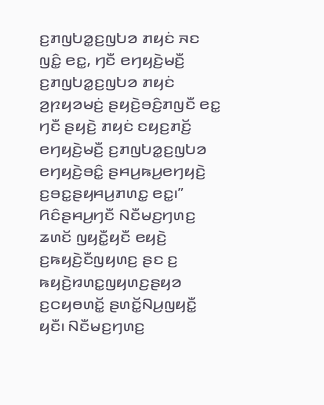ꤢ꤬ꤊꤜꤝꤤ꤭ꤢ꤬ꤜꤝꤤ ꤊꤟꤢꤦ ꤏꤢ ꤜꤢꤨ꤭ ꤕꤢ꤭, ꤚꤢꤪ ꤕꤚꤟꤢꤧ꤬ꤗꤢꤪ꤬ ꤢ꤬ꤊꤜꤝꤤ꤭ꤢ꤬ꤜꤝꤤ ꤊꤟꤢꤦ ꤤ꤬ꤐꤟꤤꤗꤢꤦ꤬ ꤔꤟꤢꤧ꤬ꤋꤢꤨ꤬ꤊꤜꤢꤪ ꤕꤢ꤭ ꤚꤢꤪ ꤔꤟꤢꤧ꤬ ꤊꤟꤢꤦ ꤢꤟꤢ꤬ꤊꤢꤩ꤬ ꤕꤚꤟꤢꤧ꤬ꤗꤢꤪ꤬ ꤢ꤬ꤊꤜꤝꤤ꤭ꤢ꤬ꤜꤝꤤ ꤕꤚꤟꤢꤧ꤬ꤋꤢꤨ꤭ ꤔꤌꤣ꤬ꤒꤣ꤬ꤕꤚꤟꤢꤧ꤬ ꤢ꤬ꤋꤢ꤭ꤔꤟꤌꤣ꤬ꤊꤛꤢ꤭ ꤕꤢ꤭꤯”
ꤖꤢꤨꤔꤌꤣ꤬ꤚꤢꤪ ꤡꤢꤪꤗꤢ꤬ꤚꤛꤢ꤬ ꤘꤛꤢꤩ ꤜꤟꤢꤪ꤭ꤟꤢꤪ ꤕꤟꤢꤧ꤬ ꤢ꤬ꤒꤟꤢꤧ꤬ꤢꤪꤜꤟꤛꤢ꤬ ꤔꤢ ꤢ꤬ ꤒꤟꤢꤧ꤬ꤙꤛꤢ꤭ꤜꤟꤛꤢ꤬ꤔꤟꤤ ꤢ꤬ꤍꤟꤥꤛꤢꤩ꤭ ꤔꤛꤢꤩ꤭ꤡꤣ꤬ꤜꤟꤢꤪ꤭ ꤟꤢꤪ꤯ ꤡꤢꤪꤗꤢ꤬ꤚꤛꤢ꤬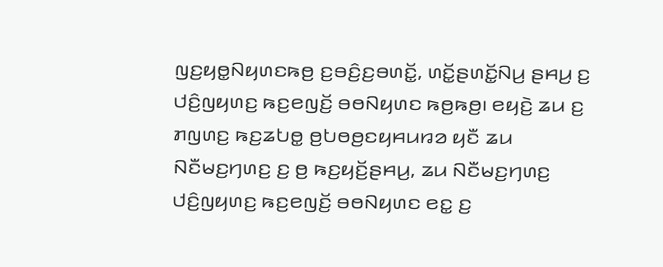ꤜꤢ꤬ꤟꤥ꤭ꤡꤟꤛꤢꤒꤥ꤬ ꤢ꤬ꤋꤢꤨ꤬ꤢ꤬ꤋꤛꤢꤩ꤭, ꤛꤢꤩ꤭ꤔꤛꤢꤩ꤭ꤡꤣ꤬ ꤔꤌꤣ꤬ ꤢ꤬ ꤓꤢꤨ꤬ꤜꤟꤛꤢ꤬ ꤒꤢ꤬ꤕꤜꤢꤩ꤬ ꤋꤥꤡꤟꤛꤢ ꤒꤥ꤬ꤒꤥ꤬꤯ ꤕꤟꤢꤧ꤬ ꤘꤣ ꤢ꤬ ꤊꤜꤛꤢ꤬ ꤒꤢ꤬ꤘꤝꤥ꤭ ꤥ꤬ꤝꤥꤥ꤬ꤢꤟꤌꤣꤙꤤ ꤟꤢꤪ ꤘꤣ ꤡꤢꤪꤗꤢ꤬ꤚꤛꤢ꤬ ꤢ꤬ ꤥ꤬ ꤒꤢ꤬ꤟꤢꤩ꤬ꤔꤌꤣ꤬, ꤘꤣ ꤡꤢꤪꤗꤢ꤬ꤚꤛꤢ꤬ ꤓꤢꤨ꤬ꤜꤟꤛꤢ꤬ ꤒꤢ꤬ꤕꤜꤢꤩ꤬ ꤋꤥꤡꤟꤛꤢ ꤕꤢ꤭ ꤢ꤬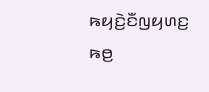ꤒꤟꤢꤧ꤬ꤢꤪꤜꤟꤛꤢ꤬ ꤒꤥ꤬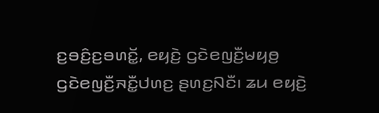ꤢ꤬ꤋꤢꤨ꤬ꤢ꤬ꤋꤛꤢꤩ꤭, ꤕꤟꤢꤧ꤬ ꤞꤢꤧꤕꤜꤢꤪ꤬ꤗꤟꤥ꤬ ꤞꤢꤧꤕꤜꤢꤪ꤬ꤏꤢꤪ꤭ꤓꤛꤢ꤬ ꤔꤛꤢ꤬ꤡꤢꤪ꤯ ꤘꤣ ꤕꤟꤢꤧ꤬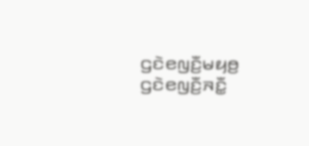ꤞꤢꤧꤕꤜꤢꤪ꤬ꤗꤟꤥ꤬ ꤞꤢꤧꤕꤜꤢꤪ꤬ꤏꤢꤪ꤭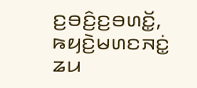ꤢ꤬ꤋꤢꤨ꤬ꤢ꤬ꤋꤛꤢꤩ꤭, ꤒꤟꤢꤧ꤬ꤗꤛꤢꤏꤢꤦ꤭ ꤘꤣ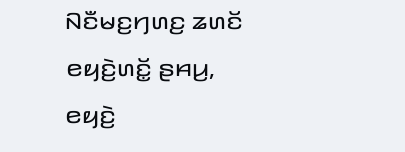ꤡꤢꤪꤗꤢ꤬ꤚꤛꤢ꤬ ꤘꤛꤢꤩ ꤕꤟꤢꤧ꤬ꤛꤢꤩ꤭ ꤔꤌꤣ꤬, ꤕꤟꤢꤧ꤬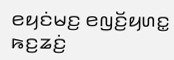ꤕꤟꤢꤦꤗꤢ꤬ ꤕꤜꤢꤩ꤬ꤟꤛꤢ꤭ ꤒꤢ꤬ꤘꤢꤦ꤬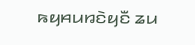ꤒꤟꤌꤣꤙꤢꤧꤟꤢꤪ ꤘꤣ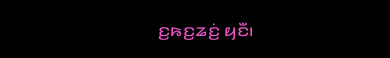ꤢ꤬ꤒꤢ꤬ꤘꤢꤦ꤬ ꤟꤢꤪ꤯